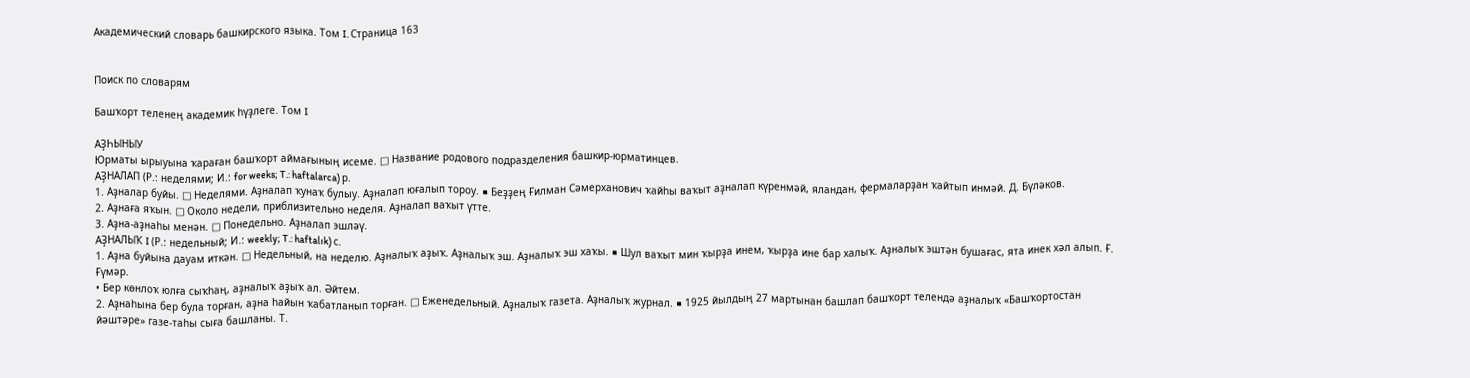Академический словарь башкирского языка. Том I. Страница 163


Поиск по словарям

Башҡорт теленең академик һүҙлеге. Том I

АҘҺЫНЫУ
Юрматы ырыуына ҡараған башҡорт аймағының исеме. □ Название родового подразделения башкир-юрматинцев.
АҘНАЛАП (Р.: неделями; И.: for weeks; T.: haftalarca) р.
1. Аҙналар буйы. □ Неделями. Аҙналап ҡунаҡ булыу. Аҙналап юғалып тороу. ■ Беҙҙең Ғилман Сәмерханович ҡайһы ваҡыт аҙналап күренмәй, яландан, фермаларҙан ҡайтып инмәй. Д. Бүләков.
2. Аҙнаға яҡын. □ Около недели, приблизительно неделя. Аҙналап ваҡыт үтте.
3. Аҙна-аҙнаһы менән. □ Понедельно. Аҙналап эшләү.
АҘНАЛЫҠ I (Р.: недельный; И.: weekly; T.: haftalık) с.
1. Аҙна буйына дауам иткән. □ Недельный, на неделю. Аҙналыҡ аҙыҡ. Аҙналыҡ эш. Аҙналыҡ эш хаҡы. ■ Шул ваҡыт мин ҡырҙа инем, ҡырҙа ине бар халыҡ. Аҙналыҡ эштән бушағас, ята инек хәл алып. Ғ. Ғүмәр.
• Бер көнлоҡ юлға сыҡһаң, аҙналыҡ аҙыҡ ал. Әйтем.
2. Аҙнаһына бер була торған, аҙна һайын ҡабатланып торған. □ Еженедельный. Аҙналыҡ газета. Аҙналыҡ журнал. ■ 1925 йылдың 27 мартынан башлап башҡорт телендә аҙналыҡ «Башҡортостан йәштәре» газе-таһы сыға башланы. Т.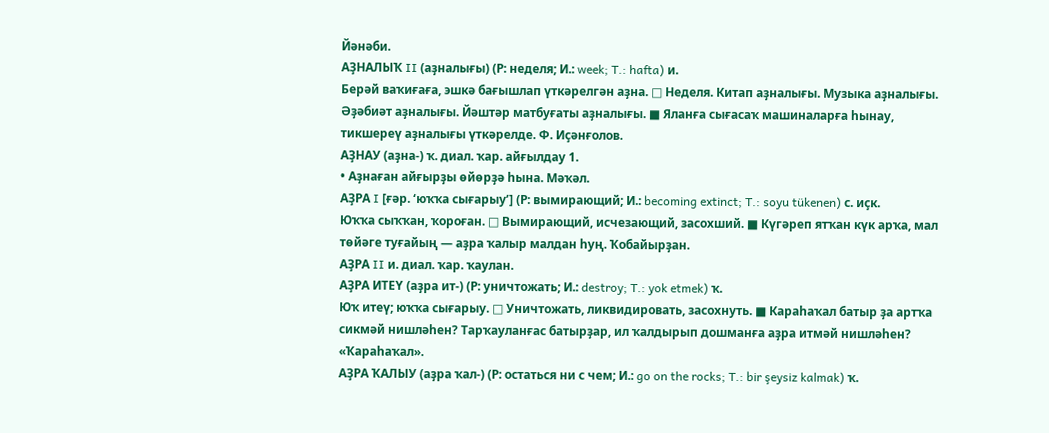Йәнәби.
АҘНАЛЫҠ II (аҙналығы) (Р: неделя; И.: week; T.: hafta) и.
Берәй ваҡиғаға, эшкә бағышлап үткәрелгән аҙна. □ Неделя. Китап аҙналығы. Музыка аҙналығы. Әҙәбиәт аҙналығы. Йәштәр матбуғаты аҙналығы. ■ Яланға сығасаҡ машиналарға һынау, тикшереү аҙналығы үткәрелде. Ф. Иҫәнғолов.
АҘНАУ (аҙна-) ҡ. диал. ҡар. айғылдау 1.
• Аҙнаған айғырҙы өйөрҙә һына. Мәҡәл.
АҘРА I [ғәр. ‘юҡҡа сығарыу’] (Р: вымирающий; И.: becoming extinct; T.: soyu tükenen) с. иҫк.
Юҡҡа сыҡҡан, ҡороған. □ Вымирающий, исчезающий, засохший. ■ Күгәреп ятҡан күк арҡа, мал төйәге туғайың — аҙра ҡалыр малдан һуң. Ҡобайырҙан.
АҘРА II и. диал. ҡар. ҡаулан.
АҘРА ИТЕҮ (аҙра ит-) (Р: уничтожать; И.: destroy; T.: yok etmek) ҡ.
Юҡ итеү; юҡҡа сығарыу. □ Уничтожать, ликвидировать, засохнуть. ■ Караһаҡал батыр ҙа артҡа сикмәй нишләһен? Тарҡауланғас батырҙар, ил ҡалдырып дошманға аҙра итмәй нишләһен? «Ҡараһаҡал».
АҘРА ҠАЛЫУ (аҙра ҡал-) (Р: остаться ни с чем; И.: go on the rocks; T.: bir şeysiz kalmak) ҡ.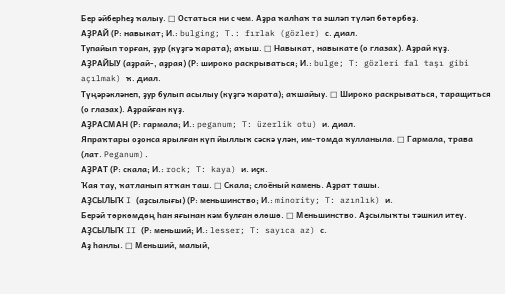Бер әйберһеҙ ҡалыу. □ Остаться ни с чем. Аҙра ҡалһаҡ та эшләп түләп бөтөрбөҙ.
АҘРАЙ (Р: навыкат; И.: bulging; T.: fırlak (gözler) с. диал.
Тупайып торған, ҙур (күҙгә ҡарата); аҡыш. □ Навыкат, навыкате (о глазах). Аҙрай күҙ.
АҘРАЙЫУ (аҙрай-, аҙрая) (Р: широко раскрываться; И.: bulge; T: gözleri fal taşı gibi açılmak) ҡ. диал.
Түңәрәкләнеп, ҙур булып асылыу (күҙгә ҡарата); аҡшайыу. □ Широко раскрываться, таращиться (о глазах). Аҙрайған күҙ.
АҘРАСМАН (Р: гармала; И.: peganum; T: üzerlik otu) и. диал.
Япраҡтары оҙонса ярылған күп йыллыҡ сәскә үлән, им-томда ҡулланыла. □ Гармала, трава (лат. Peganum).
АҘРАТ (Р: скала; И.: rock; T: kaya) и. иҫк.
Ҡая тау, ҡатланып ятҡан таш. □ Скала; слоёный камень. Аҙрат ташы.
АҘСЫЛЫҠ I (аҙсылығы) (Р: меньшинство; И.: minority; T: azınlık) и.
Берәй төркөмдөң һан яғынан кәм булған өлөшө. □ Меньшинство. Аҙсылыҡты тәшкил итеү.
АҘСЫЛЫҠ II (Р: меньший; И.: lesser; T: sayıca az) с.
Аҙ һанлы. □ Меньший, малый,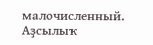малочисленный. Аҙсылыҡ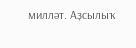милләт. Аҙсылыҡ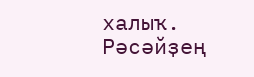халыҡ. Рәсәйҙең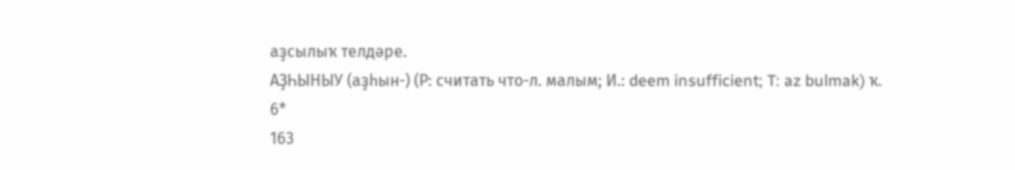аҙсылыҡ телдәре.
АҘҺЫНЫУ (аҙһын-) (Р: считать что-л. малым; И.: deem insufficient; T: az bulmak) ҡ.
6*
163